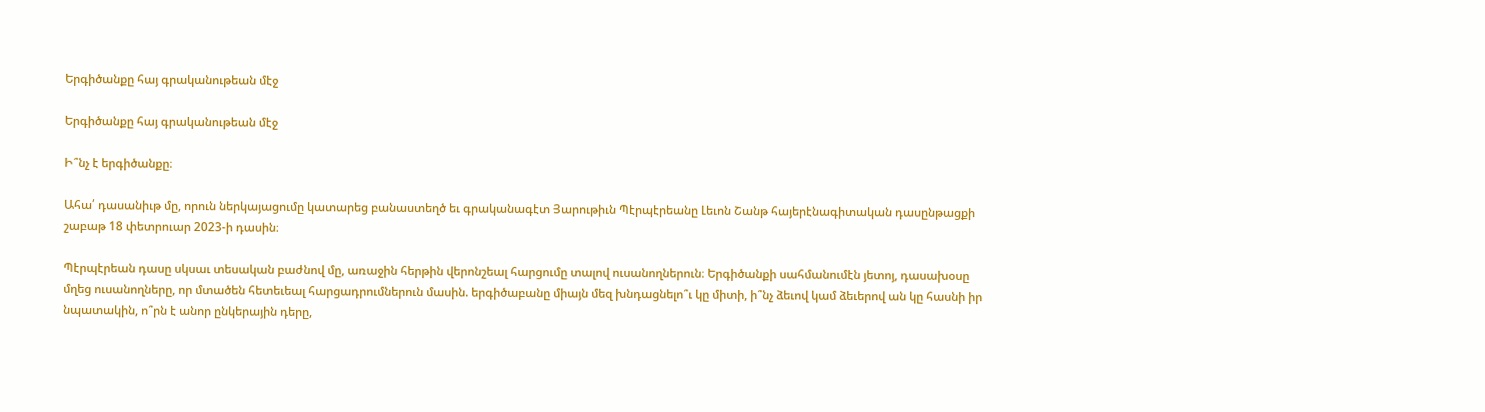Երգիծանքը հայ գրականութեան մէջ

Երգիծանքը հայ գրականութեան մէջ

Ի՞նչ է երգիծանքը։

Ահա՛ դասանիւթ մը, որուն ներկայացումը կատարեց բանաստեղծ եւ գրականագէտ Յարութիւն Պէրպէրեանը Լեւոն Շանթ հայերէնագիտական դասընթացքի շաբաթ 18 փետրուար 2023-ի դասին։

Պէրպէրեան դասը սկսաւ տեսական բաժնով մը, առաջին հերթին վերոնշեալ հարցումը տալով ուսանողներուն։ Երգիծանքի սահմանումէն յետոյ, դասախօսը մղեց ուսանողները, որ մտածեն հետեւեալ հարցադրումներուն մասին. երգիծաբանը միայն մեզ խնդացնելո՞ւ կը միտի, ի՞նչ ձեւով կամ ձեւերով ան կը հասնի իր նպատակին, ո՞րն է անոր ընկերային դերը,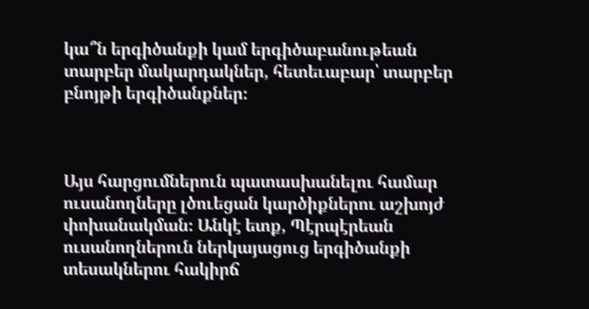կա՞ն երգիծանքի կամ երգիծաբանութեան տարբեր մակարդակներ, հետեւաբար՝ տարբեր բնոյթի երգիծանքներ։



Այս հարցումներուն պատասխանելու համար ուսանողները լծուեցան կարծիքներու աշխոյժ փոխանակման։ Անկէ ետք, Պէրպէրեան ուսանողներուն ներկայացուց երգիծանքի տեսակներու հակիրճ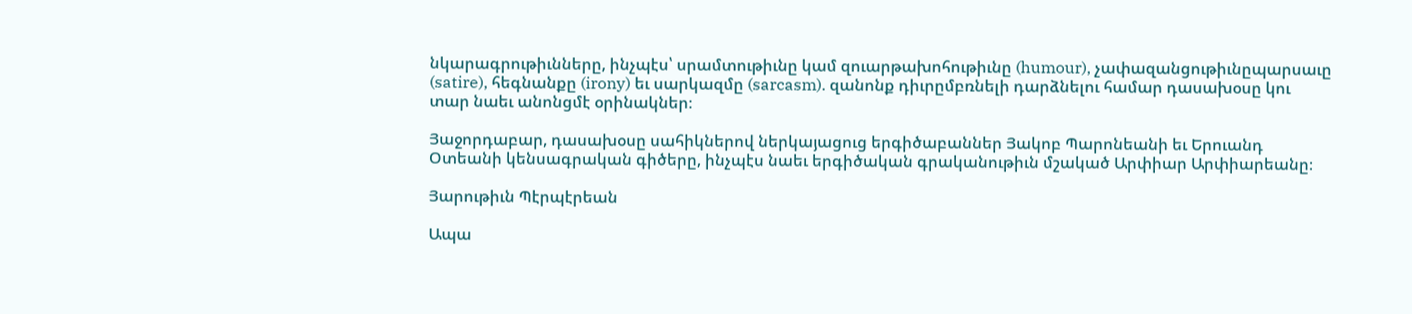նկարագրութիւնները, ինչպէս՝ սրամտութիւնը կամ զուարթախոհութիւնը (humour), չափազանցութիւնըպարսաւը (satire), հեգնանքը (irony) եւ սարկազմը (sarcasm). զանոնք դիւրըմբռնելի դարձնելու համար դասախօսը կու տար նաեւ անոնցմէ օրինակներ։

Յաջորդաբար, դասախօսը սահիկներով ներկայացուց երգիծաբաններ Յակոբ Պարոնեանի եւ Երուանդ Օտեանի կենսագրական գիծերը, ինչպէս նաեւ երգիծական գրականութիւն մշակած Արփիար Արփիարեանը։

Յարութիւն Պէրպէրեան

Ապա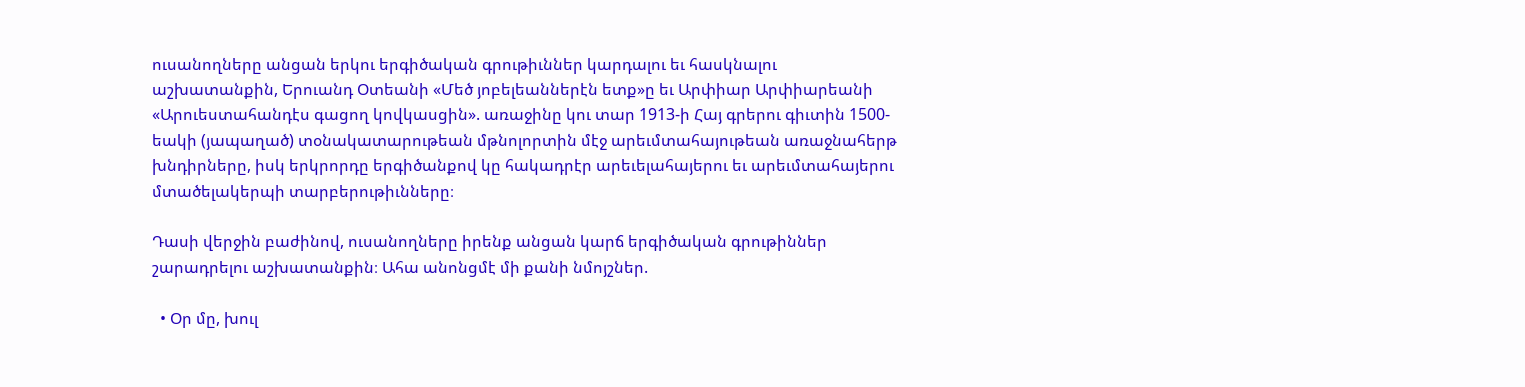ուսանողները անցան երկու երգիծական գրութիւններ կարդալու եւ հասկնալու աշխատանքին, Երուանդ Օտեանի «Մեծ յոբելեաններէն ետք»ը եւ Արփիար Արփիարեանի «Արուեստահանդէս գացող կովկասցին». առաջինը կու տար 1913-ի Հայ գրերու գիւտին 1500-եակի (յապաղած) տօնակատարութեան մթնոլորտին մէջ արեւմտահայութեան առաջնահերթ խնդիրները, իսկ երկրորդը երգիծանքով կը հակադրէր արեւելահայերու եւ արեւմտահայերու մտածելակերպի տարբերութիւնները։

Դասի վերջին բաժինով, ուսանողները իրենք անցան կարճ երգիծական գրութիններ շարադրելու աշխատանքին։ Ահա անոնցմէ մի քանի նմոյշներ.

  • Օր մը, խուլ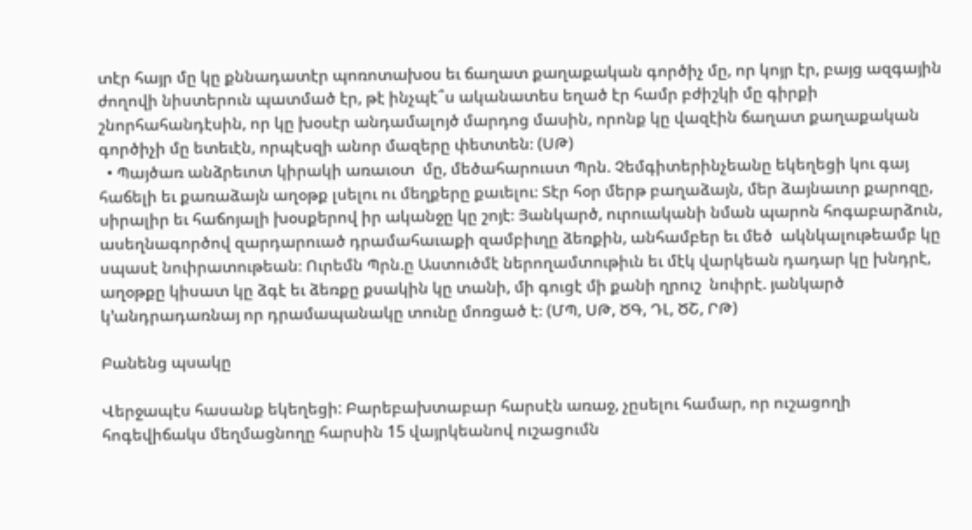տէր հայր մը կը քննադատէր պոռոտախօս եւ ճաղատ քաղաքական գործիչ մը, որ կոյր էր, բայց ազգային ժողովի նիստերուն պատմած էր, թէ ինչպէ՞ս ականատես եղած էր համր բժիշկի մը գիրքի շնորհահանդէսին, որ կը խօսէր անդամալոյծ մարդոց մասին, որոնք կը վազէին ճաղատ քաղաքական գործիչի մը ետեւէն, որպէսզի անոր մազերը փետտեն։ (ՍԹ)
  • Պայծառ անձրեւոտ կիրակի առաւօտ  մը, մեծահարուստ Պրն. Չեմգիտերինչեանը եկեղեցի կու գայ հաճելի եւ քառաձայն աղօթք լսելու ու մեղքերը քաւելու։ Տէր հօր մերթ բաղաձայն, մեր ձայնաւոր քարոզը, սիրալիր եւ հաճոյալի խօսքերով իր ականջը կը շոյէ։ Յանկարծ, ուրուականի նման պարոն հոգաբարձուն, ասեղնագործով զարդարուած դրամահաւաքի զամբիւղը ձեռքին, անհամբեր եւ մեծ  ակնկալութեամբ կը սպասէ նուիրատութեան։ Ուրեմն Պրն.ը Աստուծմէ ներողամտութիւն եւ մէկ վարկեան դադար կը խնդրէ, աղօթքը կիսատ կը ձգէ եւ ձեռքը քսակին կը տանի, մի գուցէ մի քանի ղրուշ  նուիրէ. յանկարծ կ՚անդրադառնայ որ դրամապանակը տունը մոռցած է։ (ՄՊ, ՍԹ, ԾԳ, ԴԼ, ԾՇ, ՐԹ)

Բանենց պսակը

Վերջապէս հասանք եկեղեցի: Բարեբախտաբար հարսէն առաջ, չըսելու համար, որ ուշացողի հոգեվիճակս մեղմացնողը հարսին 15 վայրկեանով ուշացումն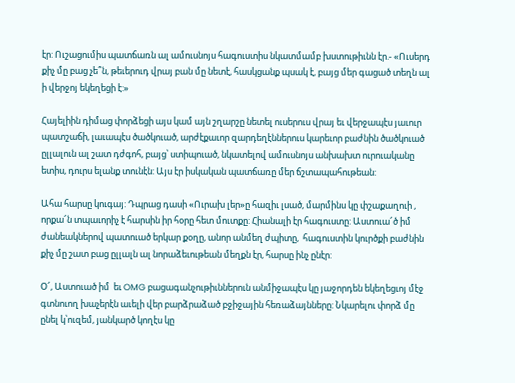էր: Ուշացումիս պատճառն ալ ամուսնոյս հագուստիս նկատմամբ խստութիւնն էր.- «Ուսերդ քիչ մը բաց չե՞ն, թեւերուդ վրայ բան մը նետէ, հասկցանք պսակ է, բայց մեր գացած տեղն ալ ի վերջոյ եկեղեցի է:»

Հայելիին դիմաց փորձեցի այս կամ այն շղարշը նետել ուսերուս վրայ եւ վերջապէս յաւուր պատշաճի, լաւապէս ծածկուած, արժէքաւոր զարդեղէններուս կարեւոր բաժնին ծածկուած ըլլալուն ալ շատ դժգոհ, բայց՝ ստիպուած, նկատելով ամուսնոյս անխախտ ուրուականը ետիս, դուրս ելանք տունէն: Այս էր իսկական պատճառը մեր ճշտապահութեան:

Ահա հարսը կուգայ: Դպրաց դասի «Ուրախ լեր»ը հազիւ լսած, մարմինս կը փշաքաղուի , որքա՜ն տպաւորիչ է հարսին իր հօրը հետ մուտքը: Հիանալի էր հագուստը: Աստուա՜ծ իմ ժանեակներով պատուած երկար քօղը, անոր անմեղ ժպիտը,  հագուստին կուրծքի բաժնին քիչ մը շատ բաց ըլլալն ալ նորաձեւութեան մեղքն էր, հարսը ինչ ընէր:

Օ՜, Աստուած իմ  եւ OMG բացագանչութիւններուն անմիջապէս կը յաջորդեն եկեղեցւոյ մէջ գտնուող խաչերէն աւելի վեր բարձրաձած բջիջային հեռաձայնները: Նկարելու փորձ մը ընել կ՝ուզեմ, յանկարծ կողէս կը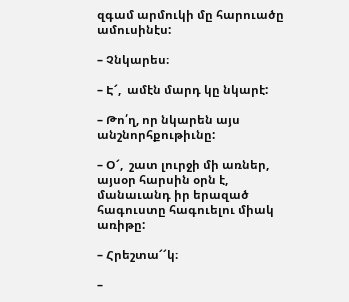զգամ արմուկի մը հարուածը ամուսինէս:

– Չնկարես։

– Է՜,  ամէն մարդ կը նկարէ:

– Թո՛ղ, որ նկարեն այս անշնորհքութիւնը:

– Օ՜,  շատ լուրջի մի առներ, այսօր հարսին օրն է, մանաւանդ իր երազած հագուստը հագուելու միակ առիթը:

– Հրեշտա՜՜կ։

–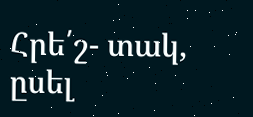Հրե՛շ- տակ, ըսել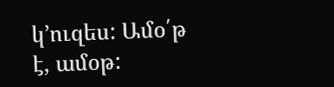կ’ուզես: Ամօ՛թ է, ամօթ: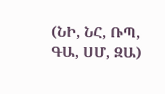(ՆԻ, ՆՀ, ՌՊ, ԳԱ, ՍՄ, ԶԱ)